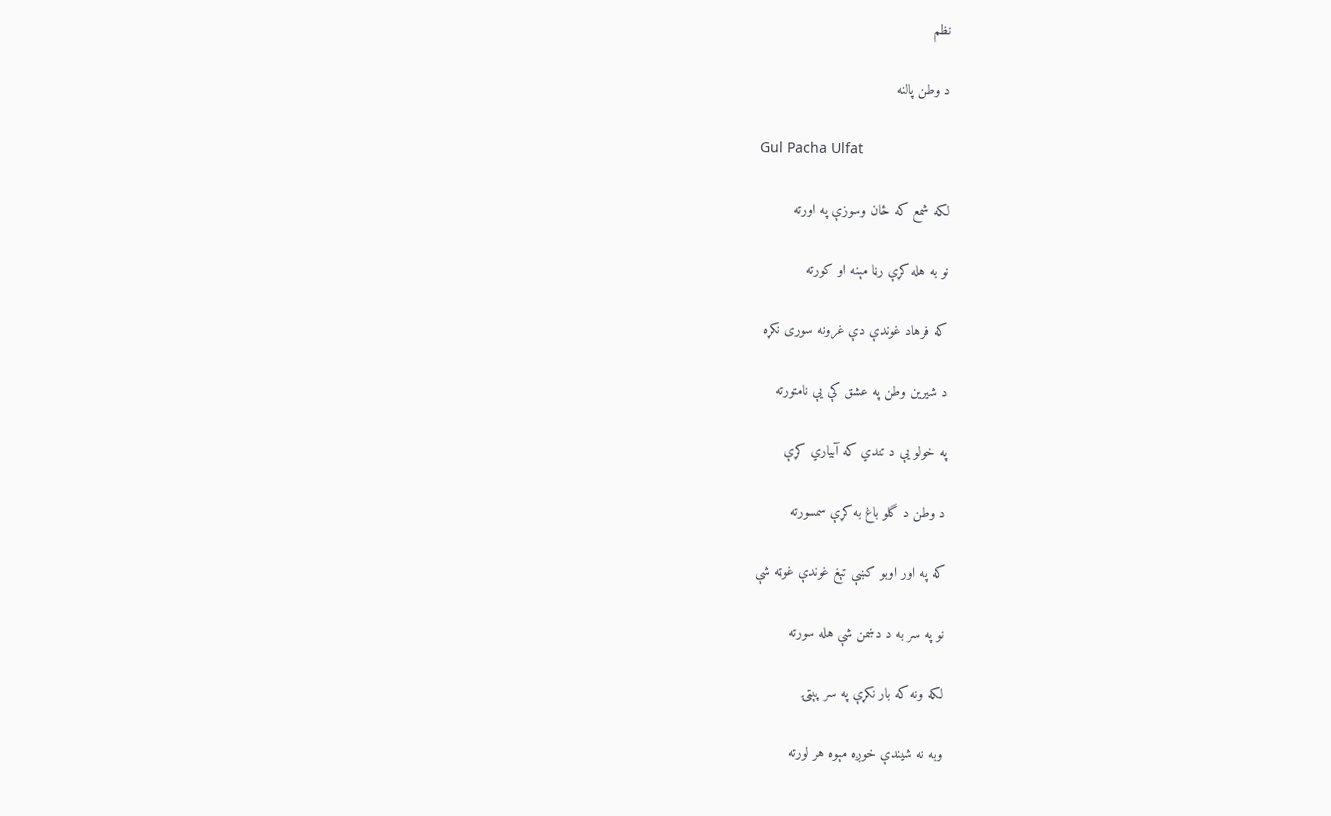نظم

د وطن پالنه

Gul Pacha Ulfat

لکه شمع که ځان وسوزې په اورته

نو به هله کړې رڼا مېنه او کورته

که فرهاد غوندې دې غرونه سوری نکړه

د شيرين وطن په عشق کې يې نامتورته

په خولو يې د تندي که آبياري کړې

د وطن د گلو باغ به کړې سمسورته

که په اور اوبو کښې تېغ غوندې غوټه شې

نو په سر به د دښمن شې هله سورته

لکه ونه که بار نکړې په سر پېټۍ

وبه نه شيندې خوږه مېوه هر لورته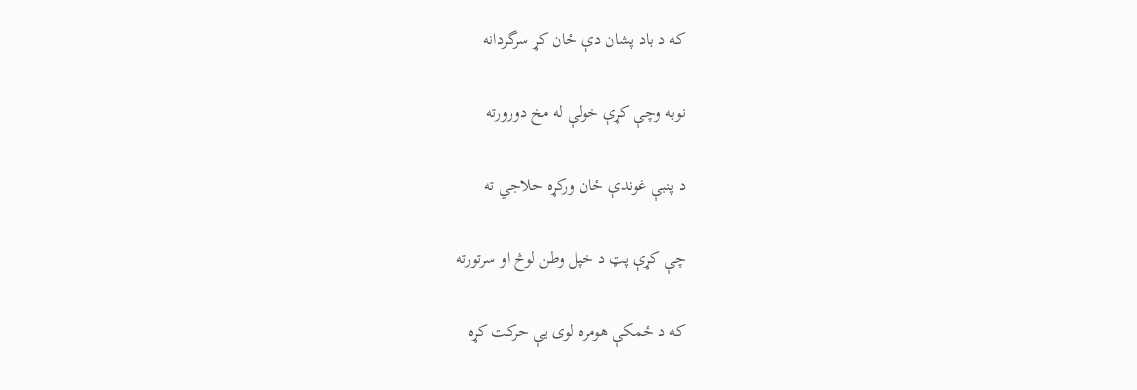که د باد پشان دې ځان کړ سرگردانه

نوبه وچې کړې خولې له مخ دورورته

د پنبې غوندې ځان ورکړه حلاجي ته

چې کړې پټ د خپل وطن لوڅ او سرتورته

که د ځمکې هومره لوی يې حرکت کړه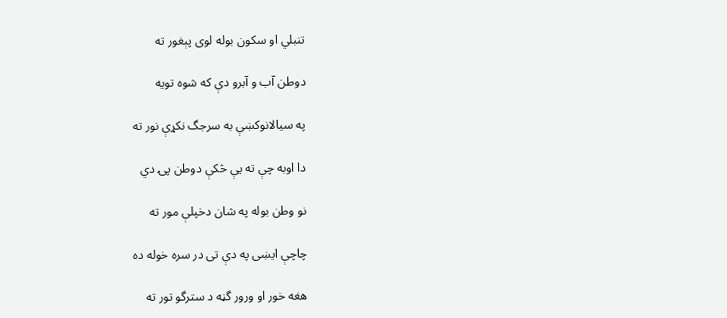تنبلي او سکون بوله لوی پېغور ته

دوطن آب و آبرو دې که شوه تويه

په سيالانوکښې به سرجگ نکړې نور ته

دا اوبه چې ته يې څکې دوطن پۍ دي

نو وطن بوله په شان دخپلې مور ته

چاچې ايښی په دې تی در سره خوله ده

هغه خور او ورور گڼه د سترگو تور ته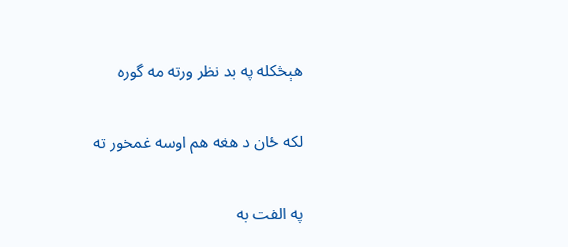هېڅکله په بد نظر ورته مه گوره

لکه ځان د هغه هم اوسه غمخور ته

په الفت به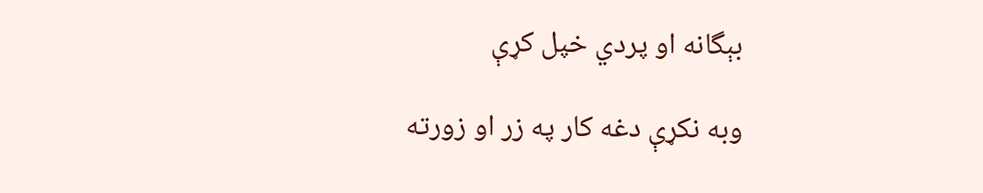بېگانه او پردي خپل کړې

وبه نکړې دغه کار په زر او زورته